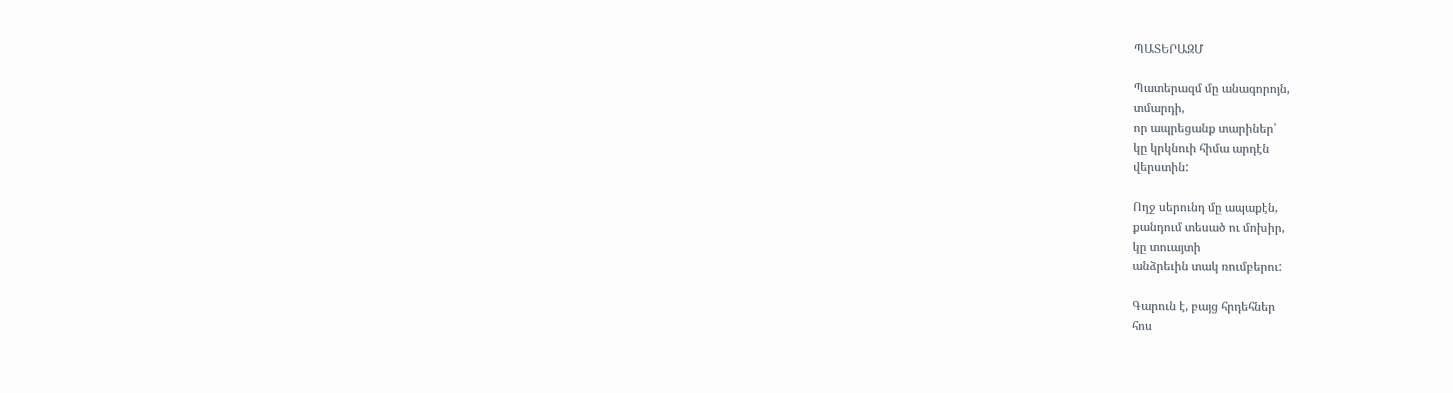ՊԱՏԵՐԱԶՄ

Պատերազմ մը անագորոյն,
տմարդի,
որ ապրեցանք տարիներ՝
կը կրկնուի հիմա արդէն
վերստին:

Ողջ սերունդ մը ապաքէն,
քանդում տեսած ու մոխիր,
կը տուայտի
անձրեւին տակ ռումբերու:

Գարուն է, բայց հրդեհներ
հոս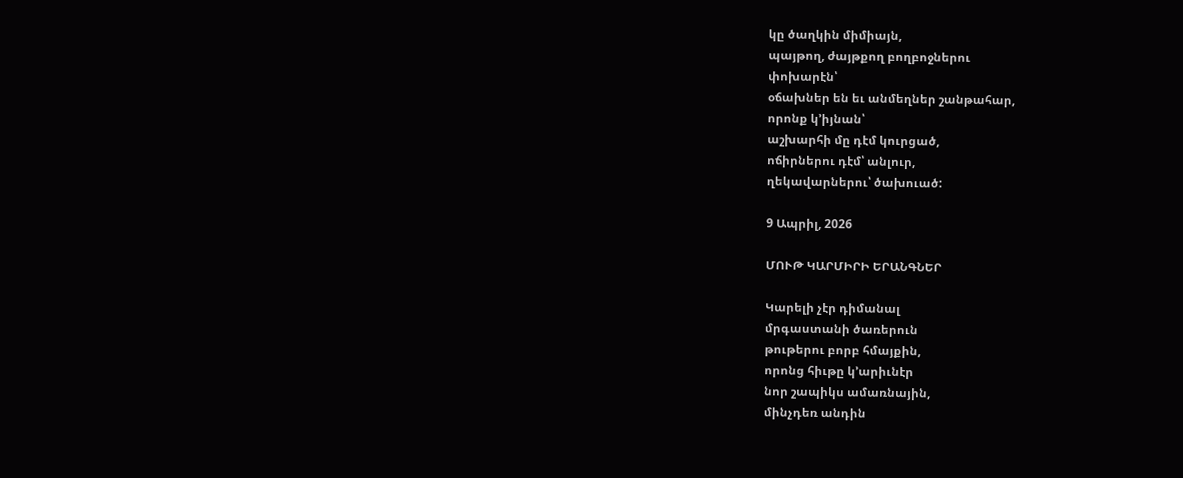կը ծաղկին միմիայն,
պայթող, ժայթքող բողբոջներու
փոխարէն՝
օճախներ են եւ անմեղներ շանթահար,
որոնք կ’իյնան՝
աշխարհի մը դէմ կուրցած,
ոճիրներու դէմ՝ անլուր,
ղեկավարներու՝ ծախուած:

9 Ապրիլ, 2026

ՄՈՒԹ ԿԱՐՄԻՐԻ ԵՐԱՆԳՆԵՐ

Կարելի չէր դիմանալ
մրգաստանի ծառերուն
թութերու բորբ հմայքին,
որոնց հիւթը կ’արիւնէր
նոր շապիկս ամառնային,
մինչդեռ անդին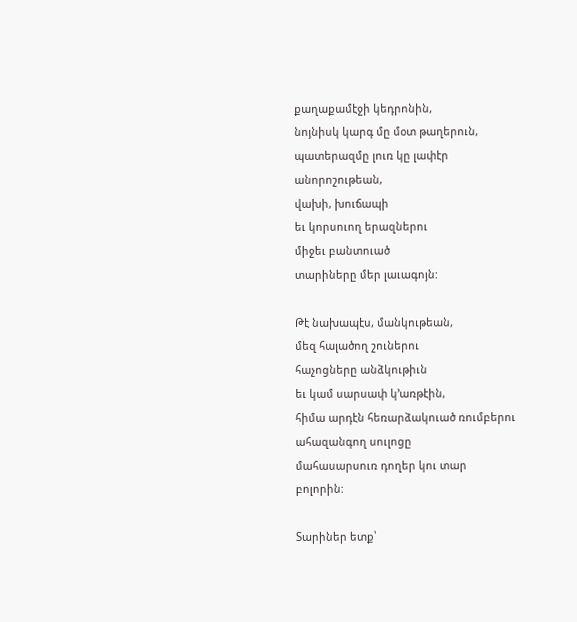քաղաքամէջի կեդրոնին,
նոյնիսկ կարգ մը մօտ թաղերուն,
պատերազմը լուռ կը լափէր
անորոշութեան,
վախի, խուճապի
եւ կորսուող երազներու
միջեւ բանտուած
տարիները մեր լաւագոյն:

Թէ նախապէս, մանկութեան,
մեզ հալածող շուներու
հաչոցները անձկութիւն
եւ կամ սարսափ կ’առթէին,
հիմա արդէն հեռարձակուած ռումբերու
ահազանգող սուլոցը
մահասարսուռ դողեր կու տար
բոլորին:

Տարիներ ետք՝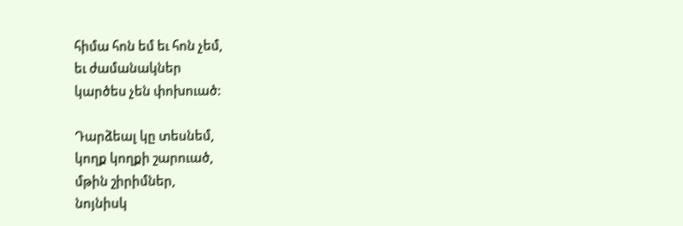հիմա հոն եմ եւ հոն չեմ,
եւ ժամանակներ
կարծես չեն փոխուած:

Դարձեալ կը տեսնեմ,
կողք կողքի շարուած,
մթին շիրիմներ,
նոյնիսկ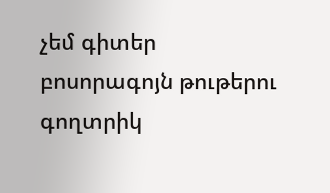չեմ գիտեր
բոսորագոյն թութերու
գողտրիկ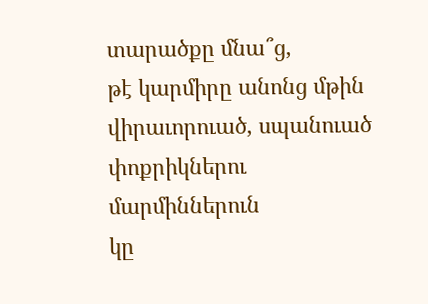տարածքը մնա՞ց,
թէ կարմիրը անոնց մթին
վիրաւորուած, սպանուած
փոքրիկներու
մարմիններուն
կը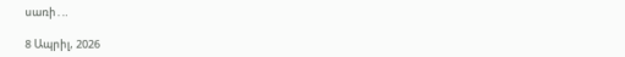սառի․..

8 Ապրիլ, 2026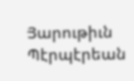Յարութիւն Պէրպէրեան